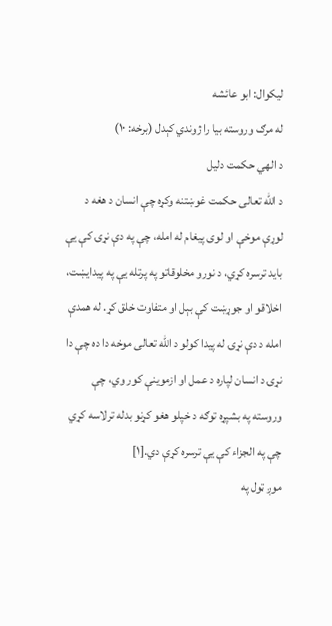لیکوال: ابو عائشه
له مرګ وروسته بیا را ژوندي کېدل (برخه: ۱۰)
د الهي حکمت دليل
د الله تعالی حکمت غوښتنه وکړه چې انسان د هغه د لوړې موخې او لوی پیغام له امله، چې په دې نړۍ کې یې باید ترسره کړي، د نورو مخلوقاتو په پرتله يې په پیدایښت، اخلاقو او جوړښت کې بېل او متفاوت خلق کړ. له همدې امله د دې نړۍ له پیدا کولو د الله تعالی موخه دا ده چې دا نړۍ د انسان لپاره د عمل او ازموينې کور وي، چې وروسته په بشپړه توګه د خپلو هغو کړنو بدله ترلاسه کړي چې په الجزاء کې یې ترسره کړې دي.[۱]
موږ ټول په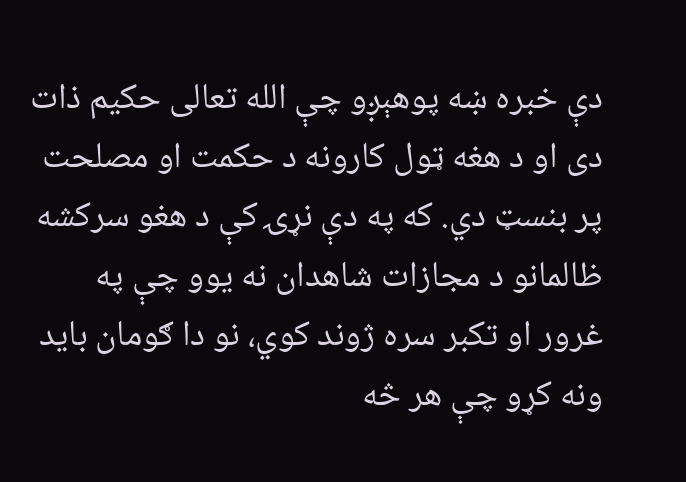دې خبره ښه پوهېږو چې الله تعالی حکيم ذات دی او د هغه ټول کارونه د حکمت او مصلحت پر بنسټ دي. که په دې نړۍ کې د هغو سرکشه ظالمانو د مجازات شاهدان نه یوو چې په غرور او تکبر سره ژوند کوي، نو دا ګومان بايد ونه کړو چې هر څه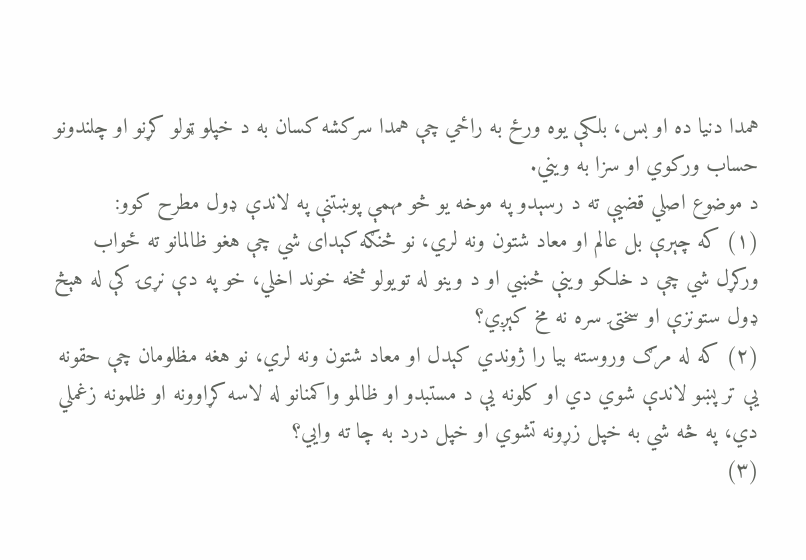همدا دنيا ده او بس، بلکې يوه ورځ به راځي چې همدا سرکشه کسان به د خپلو ټولو کړنو او چلندونو حساب ورکوي او سزا به ويني.
د موضوع اصلي قضیې ته د رسېدو په موخه یو څو مهمې پوښتنې په لاندې ډول مطرح کوو:
(۱) که چېرې بل عالم او معاد شتون ونه لري، نو څنګه کېدای شي چې هغو ظالمانو ته ځواب ورکړل شي چې د خلکو وينې څښي او د وينو له تويولو څخه خوند اخلي، خو په دې نړۍ کې له هېڅ ډول ستونزې او سختۍ سره نه مخ کېږي؟
(۲) که له مرګ وروسته بیا را ژوندي کېدل او معاد شتون ونه لري، نو هغه مظلومان چې حقونه یې تر پښو لاندې شوي دي او کلونه یې د مستبدو او ظالمو واکمنانو له لاسه کړاوونه او ظلمونه زغملي دي، په څه شي به خپل زړونه تشوي او خپل درد به چا ته وايي؟
(۳)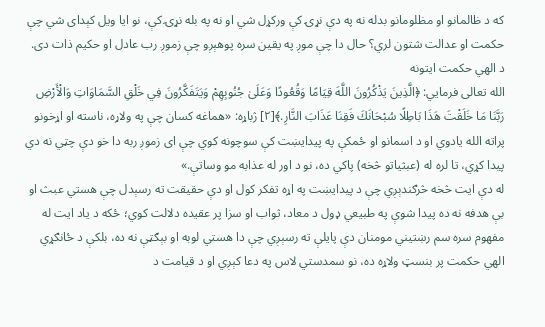که د ظالمانو او مظلومانو بدله نه په دې نړۍ کې ورکړل شي او نه په بله نړۍ کې، نو ايا ويل کېدای شي چې حکمت او عدالت شتون لري؟ حال دا چې موږ په يقين سره پوهېږو چې زموږ رب عادل او حکيم ذات دی.
د الهي حکمت ايتونه
الله تعالی فرمايي: ﴿الَّذِينَ يَذْكُرُونَ اللَّهَ قِيَامًا وَقُعُودًا وَعَلَىٰ جُنُوبِهِمْ وَيَتَفَكَّرُونَ فِي خَلْقِ السَّمَاوَاتِ وَالْأَرْضِ رَبَّنَا مَا خَلَقْتَ هَذَا بَاطِلًا سُبْحَانَكَ فَقِنَا عَذَابَ النَّارِ.﴾[۲] ژباړه: «هماغه كسان چې په ولاړه، ناسته او اړخونو پراته الله يادوي او د اسمانو او ځمكې په پيدايښت كې سوچونه كوي چې ای زموږ ربه دا خو دې چټي نه دي پيدا كړي، تا لره له (عبثياتو څخه) پاكي ده، نو د اور له عذابه مو وساتې.»
له دې ايت څخه څرګندېږي چې د پيدايښت په اړه تفکر کول او دې حقيقت ته رسېدل چې هستي عبث او بې هدفه نه ده پیدا شوې په طبيعي ډول د معاد، ثواب او سزا پر عقيده دلالت کوي؛ ځکه د ياد ايت له مفهوم سره سم رښتيني مومنان دې پايلې ته رسېږي چې دا هستي لوبه او بېګټې نه ده، بلکې د ځانګړي الهي حکمت پر بنسټ ولاړه ده، نو سمدستي لاس په دعا کېږي او د قيامت د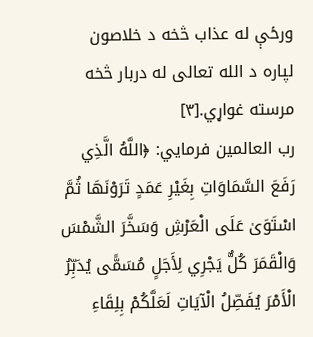ورځې له عذاب څخه د خلاصون لپاره د الله تعالی له دربار څخه مرسته غواړي.[۳]
رب العالمين فرمايي: ﴿اللَّهُ الَّذِي رَفَعَ السَّمَاوَاتِ بِغَيْرِ عَمَدٍ تَرَوْنَهَا ثُمَّ اسْتَوَىٰ عَلَى الْعَرْشِ وَسَخَّرَ الشَّمْسَ وَالْقَمَرَ كُلٌّ يَجْرِي لِأَجَلٍ مُسَمًّى يُدَبِّرُ الْأَمْرَ يُفَصِّلُ الْآيَاتِ لَعَلَّكُمْ بِلِقَاءِ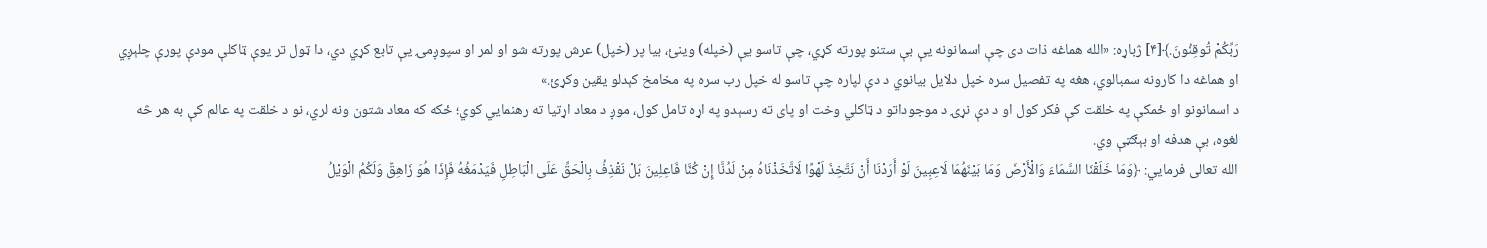رَبِّكُمْ تُوقِنُونَ.﴾[۴] ژباړه: «الله هماغه ذات دى چې اسمانونه يې بې ستنو پورته كړي، چې تاسو يې (خپله) وینئ، بيا پر (خپل) عرش پورته شو او لمر او سپوږمۍ يې تابع كړي دي، دا ټول تر يوې ټاكلې مودې پورې چلېږي او هماغه دا كارونه سمبالوي، هغه په تفصيل سره خپل دلايل بيانوي د دې لپاره چې تاسو له خپل رب سره په مخامخ کېدلو يقين وكړئ.»
د اسمانونو او ځمکې په خلقت کې فکر کول او د دې نړۍ د موجوداتو د ټاکلي وخت او پای ته رسېدو په اړه تامل کول، موږ د معاد اړتيا ته رهنمايي کوي؛ ځکه که معاد شتون ونه لري، نو د خلقت په عالم کې به هر څه لغوه، بې هدفه او بېګټې وي.
الله تعالی فرمايي: ﴿وَمَا خَلَقْنَا السَّمَاءَ وَالْأَرْضَ وَمَا بَيْنَهُمَا لَاعِبِينَ لَوْ أَرَدْنَا أَنْ نَتَّخِذَ لَهْوًا لَاتَّخَذْنَاهُ مِنْ لَدُنَّا إِنْ كُنَّا فَاعِلِينَ بَلْ نَقْذِفُ بِالْحَقِّ عَلَى الْبَاطِلِ فَيَدْمَغُهُ فَإِذَا هُوَ زَاهِقٌ وَلَكُمُ الْوَيْلُ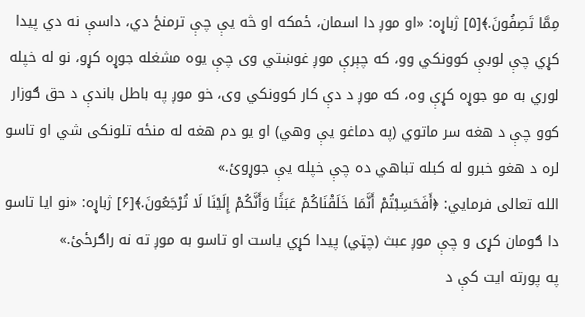مِمَّا تَصِفُونَ.﴾[۵] ژباړه: «او موږ دا اسمان، ځمكه او څه يې چې ترمنځ دي، داسې نه دي پيدا كړي چې لوبې کوونکي وو، كه چېرې موږ غوښتي وى چې یوه مشغله جوړه كړو، نو له خپله لوري به مو جوړه کړې وه، كه موږ د دې كار كوونكي وى، خو موږ په باطل باندې د حق ګوزار كوو چې د هغه سر ماتوي (په دماغو یې وهي) او يو دم هغه له منځه تلونكى شي او تاسو لره د هغو خبرو له كبله تباهي ده چې خپله يې جوړوئ.»
الله تعالی فرمايي: ﴿أَفَحَسِبْتُمْ أَنَّمَا خَلَقْنَاكُمْ عَبَثًا وَأَنَّكُمْ إِلَيْنَا لَا تُرْجَعُونَ.﴾[۶] ژباړه: «نو ایا تاسو دا ګومان كړی و چې موږ عبث (چټي) پيدا كړي ياست او تاسو به موږ ته نه راګرځئ.»
په پورته ايت کې د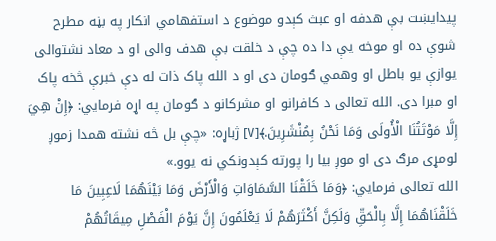پيدايښت بې هدفه او عبث کېدو موضوع د استفهامي انکار په بڼه مطرح شوې ده او موخه یې دا ده چې د خلقت بې هدف والی او د معاد نشتوالی یوازې یو باطل او وهمي ګومان دی او د الله پاک ذات له دې خبرې څخه پاک او مبرا دی. الله تعالی د کافرانو او مشرکانو د ګومان په اړه فرمایي: ﴿إِنْ هِيَ إِلَّا مَوْتَتُنَا الْأُولَى وَمَا نَحْنُ بِمُنْشَرِينَ.﴾[۷] ژباړه: «چې بل څه نشته همدا زموږ لومړی مرګ دى او موږ بيا را پورته كېدونكي نه يوو.»
الله تعالی فرمايي: ﴿وَمَا خَلَقْنَا السَّمَاوَاتِ وَالْأَرْضَ وَمَا بَيْنَهُمَا لَاعِبِينَ مَا خَلَقْنَاهُمَا إِلَّا بِالْحَقِّ وَلَكِنَّ أَكْثَرَهُمْ لَا يَعْلَمُونَ إِنَّ يَوْمَ الْفَصْلِ مِيقَاتُهُمْ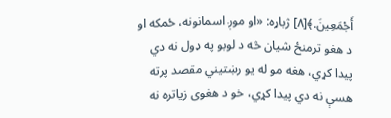أَجْمَعِينَ.﴾[۸] ژباړه: «او موږ اسمانونه، ځمكه او د هغو ترمنځ شيان څه د لوبو په ډول نه دي پيدا كړي، هغه مو له يو رښتيني مقصد پرته هسې نه دي پيدا كړي، خو د هغوى زياتره نه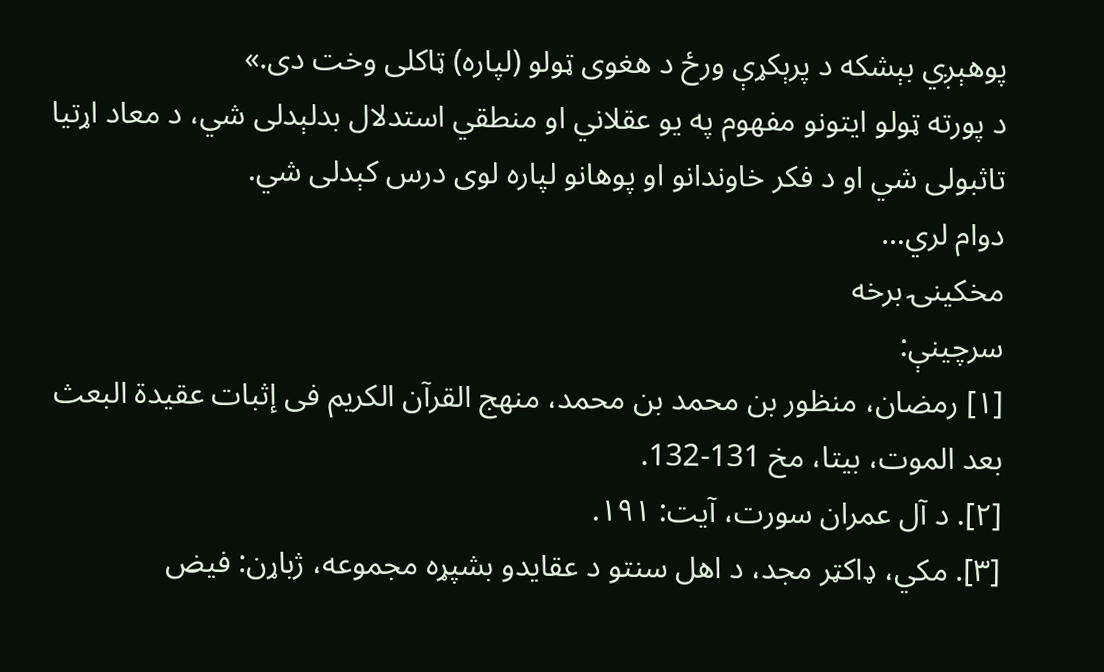پوهېږي بېشكه د پرېكړې ورځ د هغوى ټولو (لپاره) ټاكلى وخت دى.»
د پورته ټولو ايتونو مفهوم په يو عقلاني او منطقي استدلال بدلېدلی شي، د معاد اړتیا تاثبولی شي او د فکر خاوندانو او پوهانو لپاره لوی درس کېدلی شي.
دوام لري…
مخکینۍ برخه
سرچینې:
[۱] رمضان، منظور بن محمد بن محمد، منهج القرآن الکریم فی إثبات عقیدة البعث بعد الموت، بیتا، مخ 131-132.
[۲]. د آل عمران سورت، آيت: ۱۹۱.
[۳]. مکي، ډاکټر مجد، د اهل سنتو د عقایدو بشپړه مجموعه، ژباړن: فيض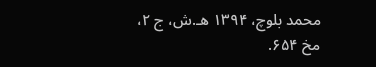محمد بلوچ، ۱۳۹۴ هـ.ش، ج ۲، مخ ۶۵۴.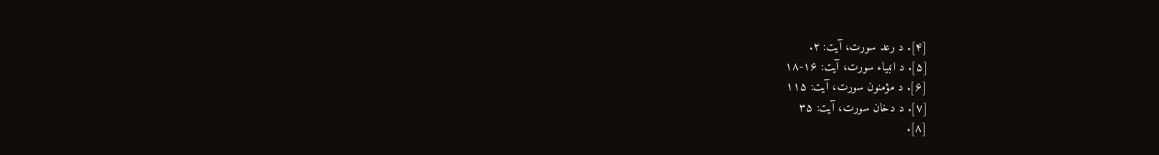[۴]. د رعد سورت، آيت: ۲.
[۵]. د انبياء سورت، آيت: ۱۶-۱۸
[۶]. د مؤمنون سورت، آيت: ۱۱۵
[۷]. د دخان سورت، آيت: ۳۵
[۸].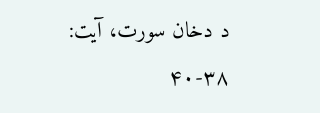د دخان سورت، آيت: ۳۸-۴۰